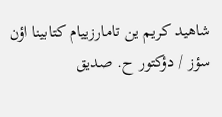شاهید کریم ین تامارزییام کتابینا اؤن سؤز / دؤکتور ح. صدیق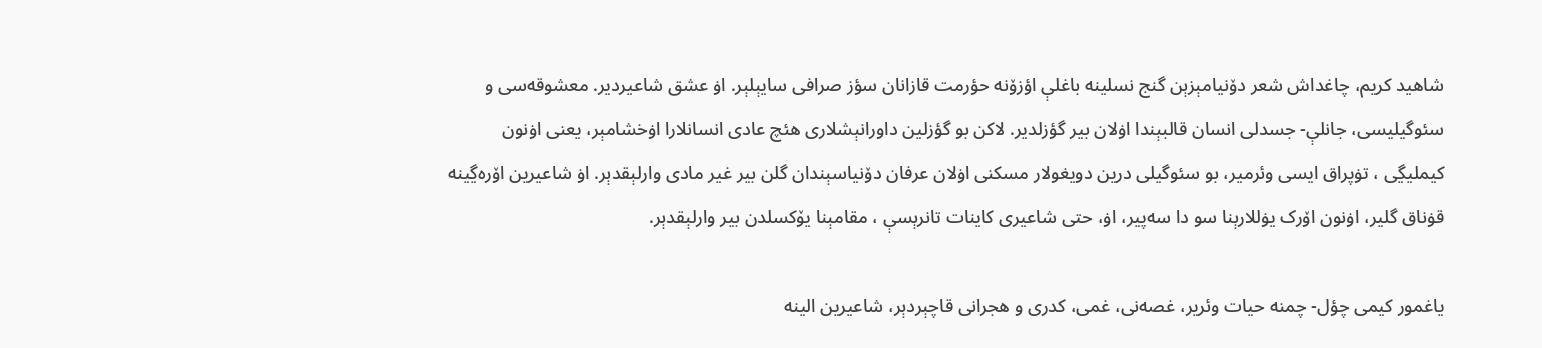شاهید کریم، چاغداش شعر دۆنیامېزېن گنج نسلینه باغلې اؤزۆنه حؤرمت قازانان سؤز صرافی سایېلېر. اۏ عشق شاعیردیر. معشوقه‌سی و سئوگیلیسی، جانلې- جسدلی انسان قالبېندا اۏلان بیر گؤزلدیر. لاکن بو گؤزلین داورانېشلاری هئچ عادی انسانلارا اۏخشامېر، یعنی اۏنون کیملیڲی ، تۏپراق ایسی وئرمیر، بو سئوگیلی درین دویغولار مسکنی اۏلان عرفان دۆنیاسېندان گلن بیر غیر مادی وارلېقدېر. اۏ شاعیرین اۆره‌ڲینه قۏناق گلیر، اۏنون اۆرک یۏللارېنا سو دا سه‌پیر، اۏ، حتی شاعیری کاینات تانرېسې ، مقامېنا یۆکسلدن بیر وارلېقدېر.

یاغمور کیمی چؤل- چمنه حیات وئریر، غصه‌نی، غمی، کدری و هجرانی قاچېردېر، شاعیرین الینه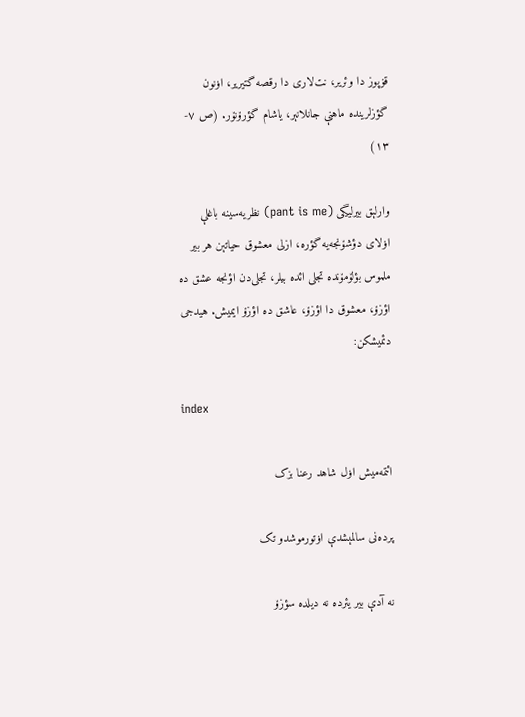قۏپوز دا وئریر، نت‌لاری دا رقصه گتیریر، اۏنون گؤزلرینده ماهنې جانلانېر، یاشام گؤرۆنۆر. (ص ۷- ۱۳)

وارلېق بیرلیڲی (pant is me) نظریه‌سینه باغلې اۏلای دؤشۆنجه‌یه گؤره، ازلی معشوق حیاتېن هر بیر ملموس بؤلۆمۆنده تجلی ائده بیلر، تجلی‌دن اؤنجه عشق ده اؤزۆ، معشوق دا اؤزۆ، عاشق ده اؤزۆ ایمیش‌. هیدجی دئمیشکن:

index

ائتمه‌میش اۏل شاهد رعنا بزک

پرده‌نی سالمېشدې اۏتورموشدو تک

نه آدې بیر یئرده نه دیلده سؤزۆ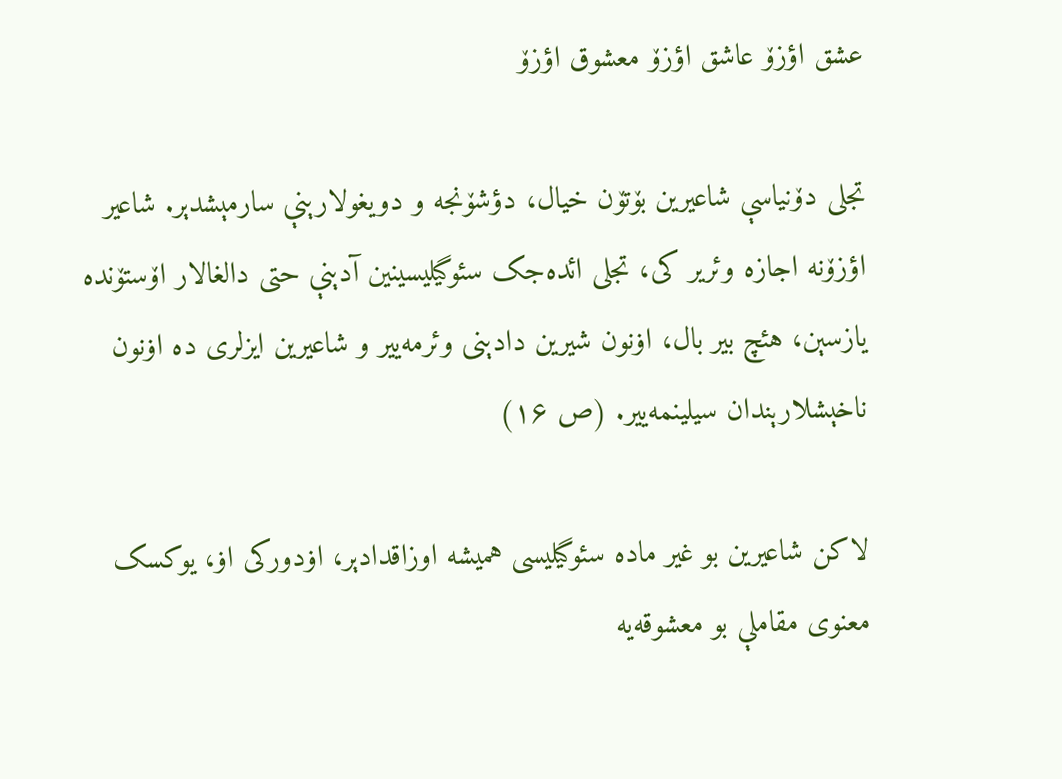عشق اؤزۆ عاشق اؤزۆ معشوق اؤزۆ

تجلی دۆنیاسې شاعیرین بۆتۆن خیال، دؤشۆنجه و دویغولارېنې سارمېشدېر. شاعیر اؤزۆنه اجازه وئریر کی، تجلی ائده‌جک سئوگیلیسینین آدېنې حتی دالغالار اۆستۆنده یازسېن، هئچ بیر بال، اۏنون شیرین دادېنی وئرمه‌ییر و شاعیرین ایزلری ده اۏنون ناخېشلارېندان سیلینمه‌ییر. (ص ۱۶)

لاکن شاعیرین بو غیر ماده سئوگیلیسی همیشه اوزاقدادېر، اۏدورکی اۏ، یوکسک معنوی مقاملې بو معشوقه‌یه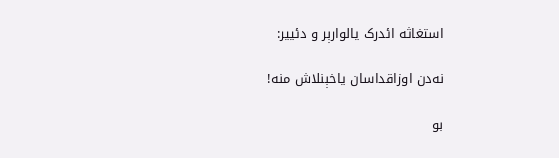استغاثه ائدرک یالوارېر و دئییر:

نه‌دن اوزاقداسان یاخېنلاش منه!

بو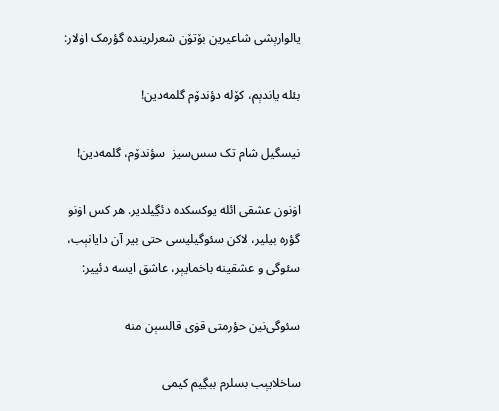یالوارېشی شاعیرین بۆتۆن شعرلرینده گؤرمک اۏلار:

بئله یاندېم، کۆله دؤندۆم گلمه‌دین!

نیسگیل شام تک سس‌سیز  سؤندۆم، گلمه‌دین!

اۏنون عشقی ائله یوکسکده دئڲیلدیر. هر کس اۏنو گؤره بیلیر، لاکن سئوگیلیسی حتی بیر آن دایانېب، سئوگی و عشقینه باخمایېر، عاشق ایسه دئییر:

سئوگی‌نین حؤرمتی قۏی قالسېن منه

ساخلایېب بسلرم ببڲیم کیمی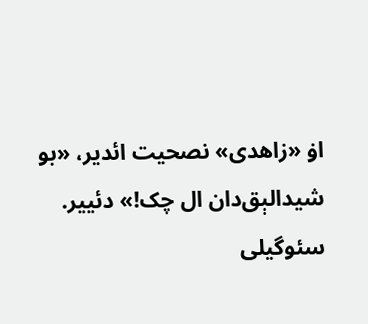اۏ «زاهدی» نصحیت ائدیر، «بو شیدالېق‌دان ال چک!» دئییر. سئوگیلی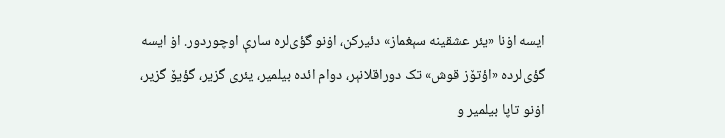ایسه اۏنا «یئر عشقینه سېغماز» دئیرکن، اۏنو گؤی‌لره سارې اوچوردور. اۏ ایسه گؤی‌لرده «اؤتۆز قوش» تک دوراقلانېر، دوام ائده بیلمیر، یئری گزیر، گؤیۆ گزیر، اۏنو تاپا بیلمیر و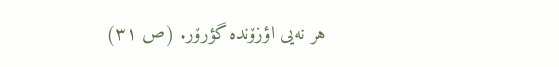هر نه‌یی اؤزۆنده گؤرۆر. (ص ۳۱)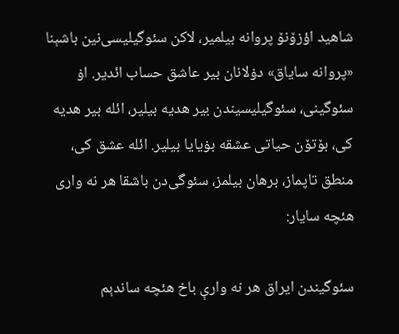شاهید اؤزۆنۆ پروانه بیلمیر، لاکن سئوگیلیسی‌نین باشېنا «پروانه سایاق» دۏلانان بیر عاشق حساب ائدیر. اۏ سئوگینی، سئوگیلیسیندن بیر هدیه بیلیر، ائله بیر هدیه کی، بۆتۆن حیاتی عشقه بۏیایا بیلیر. ائله عشق کی، منطق تاپماز، برهان بیلمز، سئوگی‌دن باشقا هر نه واری هئچه سایار:

سئوگیندن ایراق هر نه وارې باخ هئچه ساندېم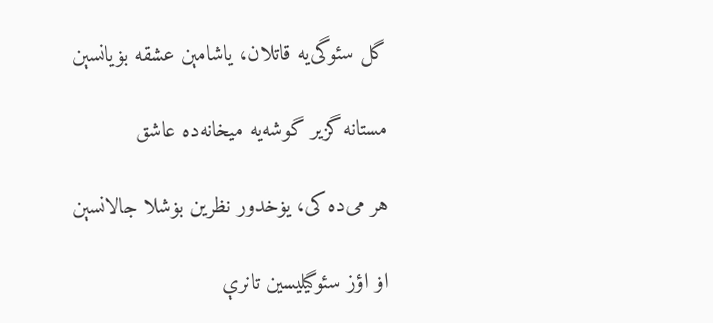گل سئوگی‌یه قاتلان، یاشامېن عشقه بۏیانسېن

مستانه گزیر گوشه‌یه میخانه‌ده عاشق

هر می‌ده کی، یۏخدور نظرین بۏشلا جالانسېن

اۏ‌ اؤز سئوگیلیسین تانرې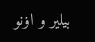بیلیر و اۏنو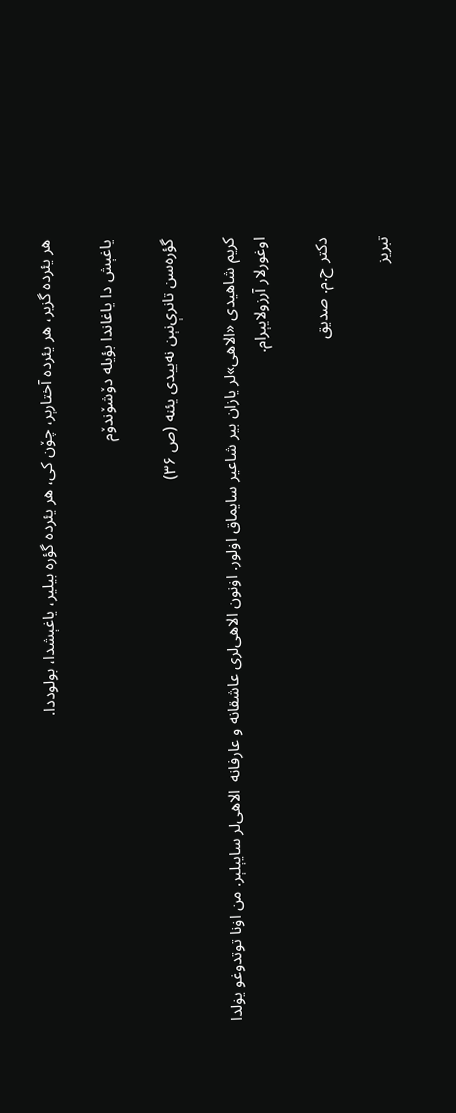هر یئرده گزیر، هر یئرده آختارېر، چۆن کی، هر یئرده گؤره بیلیر، یاغېشدا، بولوددا.

یاغېش دا یاغاندا بؤیله دۆشۆندۆم

گؤره‌سن تانرې‌نېن نه‌ییدی یئنه (ص ۳۶)

کریم شاهیدی «الاهی»لر یازان بیر شاعیر سایماق اۏلور. اۏنون الاهی‌لری عاشقانه و عارفانه  الاهی‌لر سایېلېر. من اۏنا توتدوغو یۏلدا اوغورلار آرزولایېرام.

دکتر ح.م. صدیق

تبریز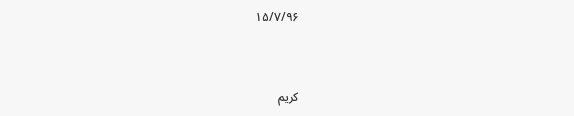۱۵/۷/۹۶


کریم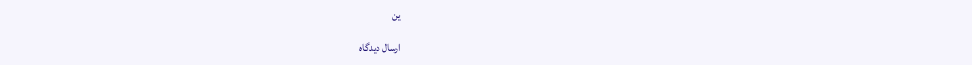ین

ارسال دیدگاه